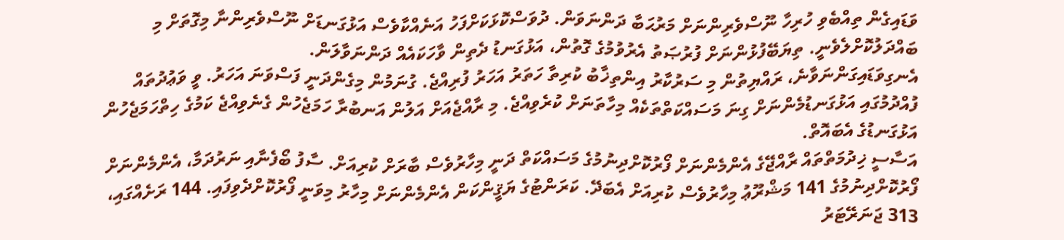ވަޑައިގެން ތިއްބެވި ހުރިހާ ނޫސްވެރިންނަށް މަރުޙަބާ ދަންނަވަން. ދުވަސްކޮޅަކަށްފަހު އަނެއްކާވެސް އަޅުގަނޑަށް ނޫސްވެރިންނާ މިގޮތަށް މި ބައްދަލުކޮށްލެވެނީ. ތިޔަބޭފުޅުންނަށް ފުރުޞަތު އެރުވުމުގެ ގޮތުން، އަޅުގަނޑު ދެތިން ވާހަކައެއް ދަންނަވާލަން.
އެނގިވަޑައިގަންނަވާނެ، ރައްޔިތުން މި ސަރުކާރު އިންތިޚާބު ކުރިތާ ހަތަރު އަހަރު ފުރިއްޖެ. ގުނަމުން މިގެންދަނީ ފަސްވަނަ އަހަރު. ވީ ވަޢުދުތައް ފުއްދުމުގައި އަޅުގަނޑުމެންނަށް ގިނަ މަސައްކަތްތަކެއް މިހާތަނަށް ކުރެވިއްޖެ. މި ރާއްޖެއަށް އަލުން އަނބުރާ ހަމަޖެހުން ގެނެވިއްޖެ ކަމުގެ ހިތްހަމަޖެހުން އަޅުގަނޑުގެ އެބައޮތް.
އަސާސީ ޚިދުމަތްތައް ރާއްޖޭގެ އެންމެންނަށް ފޯރުކޮށްދިނުމުގެ މަސައްކަތް ދަނީ މިހާރުވެސް ބާރަށް ކުރިއަށް. ސާފު ބޯފެނާއި ނަރުދަމާ، އެންމެންނަށް ފޯރުކޮށްދިނުމުގެ 141 މަޝްރޫޢު މިހާރުވެސް ކުރިއަށް އެބަދޭ. ކަރަންޓުގެ ޔަޤީންކަން އެންމެންނަށް މިހާރު މިވަނީ ފޯރުކޮށްދެވިފައި. 144 ރަށެއްގައި، 313 ޖަނަރޭޓަރު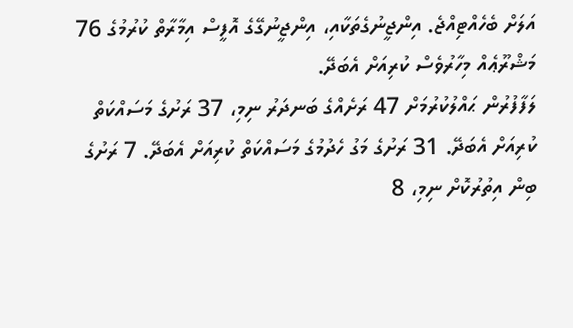އަލަށް ބެހެއްޓިއްޖެ. އިންޖީނުގެތަކާއި، އިންޖީނުގޭގެ އޮފީސް އިމާރާތް ކުރުމުގެ 76 މަޝްރޫޢެއް މިހާރުވެސް ކުރިއަށް އެބަދޭ.
ލަފާފުރުން ޙައްލުކުރުމަށް 47 ރަށެއްގެ ބަނދަރު ނިމި، 37 ރަށުގެ މަސައްކަތް ކުރިއަށް އެބަދޭ. 31 ރަށުގެ މަގު ހެދުމުގެ މަސައްކަތް ކުރިއަށް އެބަދޭ. 7 ރަށުގެ ބިން އިތުރުކޮށް ނިމި، 8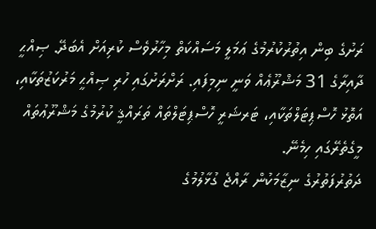ރަށުގެ ބިން އިތުރުކުރުމުގެ ޢަމަލީ މަސައްކަތް މިހާރުވެސް ކުރިއަށް އެބަދޭ. ޞިއްޙީ ދާއިރާގެ 31 މަޝްރޫޢެއް ވަނީ ނިމިފައި. ރަށްރަށުގައި ހުރި ޞިއްޙީ މަރުކަޒުތަކާއި، އަތޮޅު ހޮސްޕިޓަލްތަކާއި، ޓަރޝަރީ ހޮސްޕިޓަލްތައް ތަރައްޤީ ކުރުމުގެ މަޝްރޫޢުތައް މީގެތެރޭގައި ހިމެނޭ.
ދަތުރުފަތުރުގެ ނިޒާމަކުން ރާއްޖެ ގުޅާލުމުގެ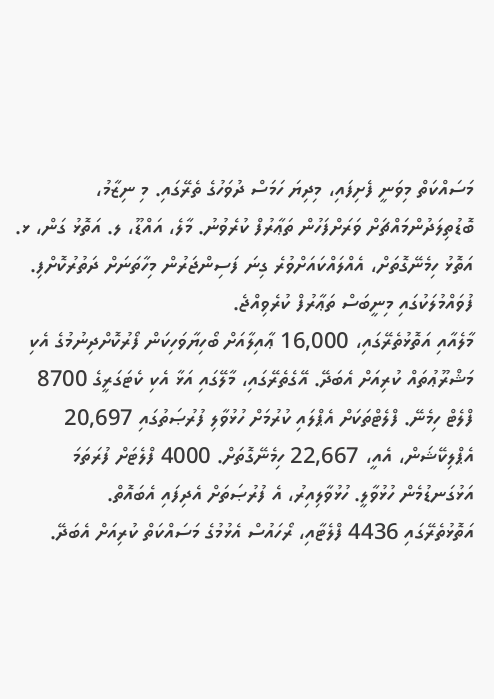މަސައްކަތް މިވަނީ ފެށިފައި، މިދިޔަ ހަމަސް ދުވަހުގެ ތެރޭގައި. މި ނިޒާމު، ބޮޑުތިލަދުންމައްޗަށް ވަރަށްފަހުން ތަޢާރުފް ކުރެވުނު. މާލެ، އައްޑޫ، ލ. އަތޮޅު ގަން، ޅ. އަތޮޅު ހިމެނޭގޮތަށް، އެއްލައްކައަށްވުރެ ގިނަ ފަސިންޖަރުން މިހާތަނަށް ދަތުރުކޮށްފި. ފުވައްމުލަކުގައި މިނީބަސް ތަޢާރުފް ކުރެވިއްޖެ.
މާލެއާއި އަތޮޅުތެރޭގައި، 16,000 ޢާއިލާއަށް ބޯހިޔާވަހިކަން ފޯރުކޮށްދިނުމުގެ އެކި މަޝްރޫޢުތައް ކުރިއަށް އެބަދޭ. އޭގެތެރޭގައި، މާލޭގައި އަޅާ އެކި ކެޓަގަރީގެ 8700 ފްލެޓް ހިމެނޭ. ފްލެޓްތަކަށް އެޕްލައި ކުރުމަށް ހުޅުވާލި ފުރުޞަތުގައި 20,697 އެޕްލިކޭޝަން، އެއީ، 22,667 ހިމެނޭގޮތަށް. 4000 ފްލެޓަށް ފުރަތަމަ އަޅުގަނޑުމެން ހުޅުވާލީ. ހުޅުވާލިއިރު، އެ ފުރުޞަތަށް އެދިފައި އެބައޮތް.
އަތޮޅުތެރޭގައި 4436 ފްލެޓާއި، ރޯހައުސް އެޅުމުގެ މަސައްކަތް ކުރިއަށް އެބަދޭ.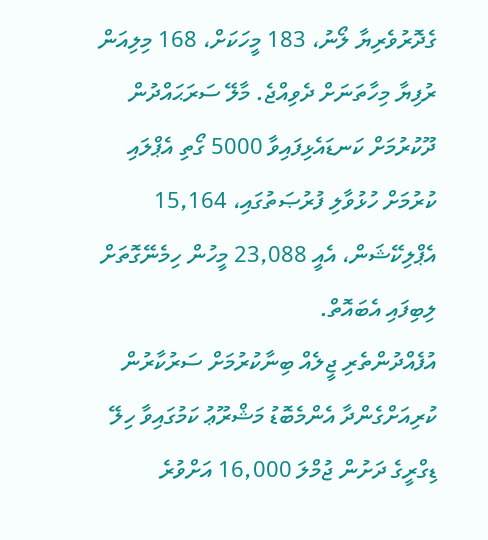ގެދޮރުވެރިޔާ ލޯނު، 183 މީހަކަށް، 168 މިލިއަން ރުފިޔާ މިހާތަނަށް ދެވިއްޖެ. މާލޭ ސަރަޙައްދުން ދޫކުރުމަށް ކަނޑައެޅިފައިވާ 5000 ގޯތި އެޕްލައި ކުރުމަށް ހުޅުވާލި ފުރުޞަތުގައި، 15,164 އެޕްލިކޭޝަން، އެއީ 23,088 މީހުން ހިމެނޭގޮތަށް ލިބިފައި އެބައޮތް.
އުފެއްދުންތެރި ޖީލެއް ބިނާކުރުމަށް ސަރުކާރުން ކުރިއަށްގެންދާ އެންމެބޮޑު މަޝްރޫޢު ކަމުގައިވާ ހިލޭ ޑިގްރީގެ ދަށުން ޖުމްލަ 16,000 އަށްވުރެ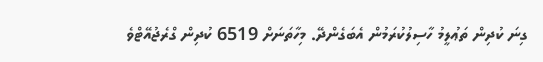ގިނަ ކުދިން ތަޢުލީމު ހާސިލުކުރަމުން އެބަގެންދޭ. މިހާތަނަށް 6519 ކުދިން ގްރެޖުއޭޓްވެ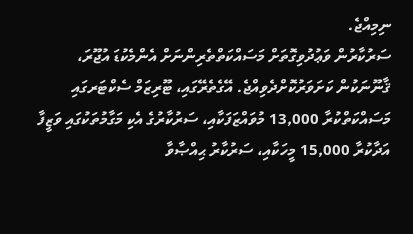ނިމިއްޖެ.
ސަރުކާރުން ވަޢުދުވިގޮތަށް މަސައްކަތްތެރިންނަށް އެންމެކުޑަ އުޖޫރަ، ޤާނޫނަކުން ކަށަވަރުކޮށްދެވިއްޖެ. އޭގެތެރޭގައި، ޓޫރިޒަމް ސެކްޓަރގައި މަސައްކަތްކުރާ 13,000 މުވައްޒަފަކާއި، ސަރުކާރުގެ އެކި މަގާމުތަކުގައި ވަޒީފާ އަދާކުރާ 15,000 މީހަކާއި، ސަރުކާރު ޙިއްޞާވާ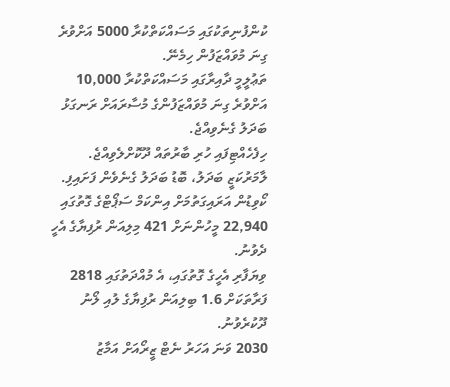ކުންފުނިތަކުގައި މަސައްކަތްކުރާ 5000 އަށްވުރެ ގިނަ މުވައްޒަފުން ހިމެނޭ.
ތަޢުލީމީ ދާއިރާގައި މަސައްކަތްކުރާ 10,000 އަށްވުރެ ގިނަ މުވައްޒަފުންގެ މުސާރައަށް ރަނގަޅު ބަދަލު ގެނެވިއްޖެ.
ހިފެހެއްޓިފައި ހުރި ބާރުތައް ދޫކޮށްލެވިއްޖެ. ލާމަރުކަޒީ ބަދަލު، ބޮޑު ބަދަލު ގެނެވެން ފަށައިފި.
ކޯވިޑުން އަރައިގަތުމަށް އިންކަމް ސަޕޯޓްގެ ގޮތުގައި 22,940 މީހުންނަށް 421 މިލިއަން ރުފިޔާގެ އެހީ ދެވުނު.
ވިޔަފާރި އެހީގެ ގޮތުގައި، އެ މުއްދަތުގައި 2818 ފަރާތަކަށް 1.6 ބިލިއަން ރުފިޔާގެ ލުއި ލޯނު ދޫކުރެވުނު.
2030 ވަނަ އަހަރު ނެޓް ޒީރޯއަށް އަމާޒު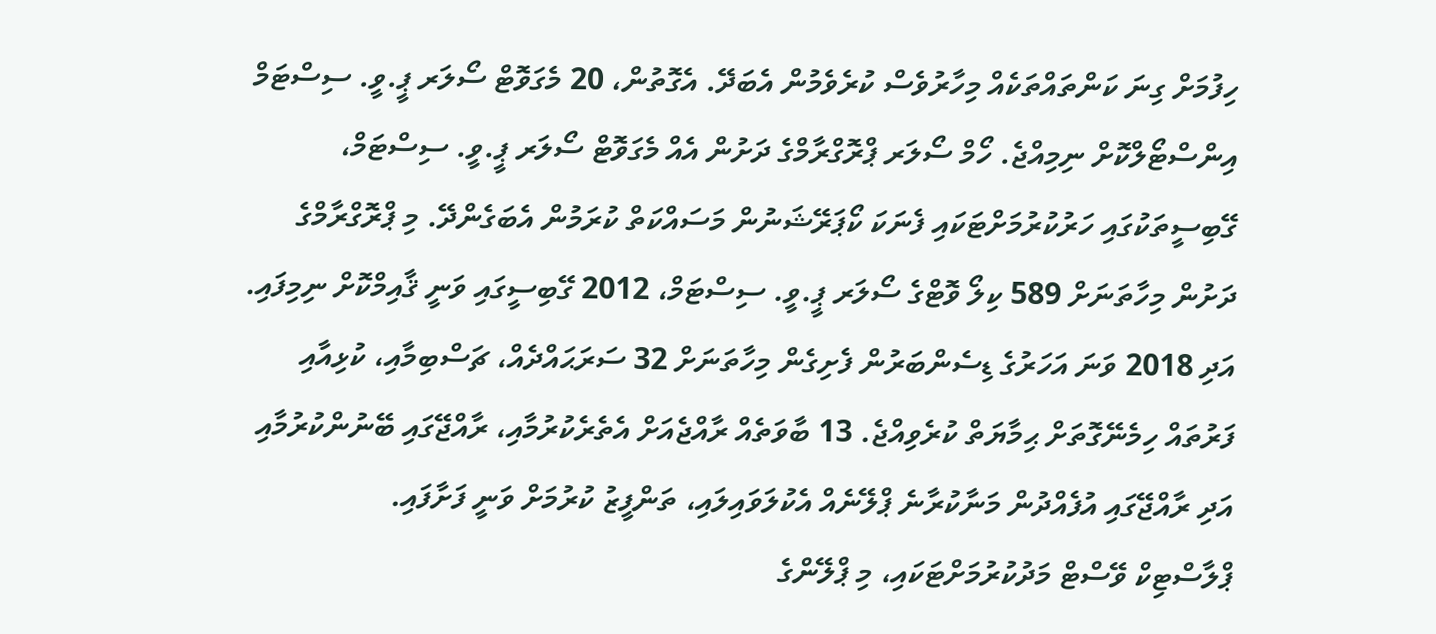ހިފުމަށް ގިނަ ކަންތައްތަކެއް މިހާރުވެސް ކުރެވެމުން އެބަދޭ. އެގޮތުން، 20 މެގަވޮޓް ސޯލަރ ޕީ.ވީ. ސިސްޓަމް އިންސްޓޯލްކޮށް ނިމިއްޖެ. ހޯމް ސޯލަރ ޕްރޮގްރާމްގެ ދަށުން އެއް މެގަވޮޓް ސޯލަރ ޕީ.ވީ. ސިސްޓަމް، ގޭބިސީތަކުގައި ހަރުކުރުމަށްޓަކައި ފެނަކަ ކޯޕަރޭޝަނުން މަސައްކަތް ކުރަމުން އެބަގެންދޭ. މި ޕްރޮގްރާމްގެ ދަށުން މިހާތަނަށް 589 ކިލޯ ވޮޓްގެ ސޯލަރ ޕީ.ވީ. ސިސްޓަމް، 2012 ގޭބިސީގައި ވަނީ ޤާއިމްކޮށް ނިމިފައި. އަދި 2018 ވަނަ އަހަރުގެ ޑިސެންބަރުން ފެށިގެން މިހާތަނަށް 32 ސަރަޙައްދެއް، ޗަސްބިމާއި، ކުޅިއާއި ފަރުތައް ހިމެނޭގޮތަށް ޙިމާޔަތް ކުރެވިއްޖެ. 13 ބާވަތެއް ރާއްޖެއަށް އެތެރެކުރުމާއި، ރާއްޖޭގައި ބޭނުންކުރުމާއި އަދި ރާއްޖޭގައި އުފެއްދުން މަނާކުރާނެ ޕްލޭނެއް އެކުލަވައިލައި، ތަންފީޒު ކުރުމަށް ވަނީ ފަށާފައި.
ޕްލާސްޓިކް ވޭސްޓް މަދުކުރުމަށްޓަކައި، މި ޕްލޭންގެ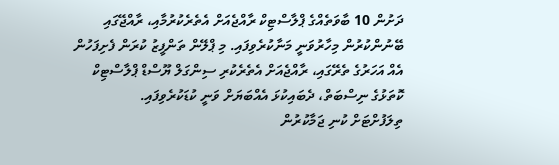ދަށުން 10 ބާވަތެއްގެ ޕްލާސްޓިކް ރާއްޖެއަށް އެތެރެކުރުމާއި، ރާއްޖޭގައި ބޭނުންކުރުން މިހާރުވަނީ މަނާކުރެވިފައި. މި ޕްލޭން ތަންފީޒު ކުރަން ފެށިފަހުން އެއް އަހަރުގެ ތެރޭގައި، ރާއްޖެއަށް އެތެރެކުރި ސިންގަލް ޔޫސްޑް ޕްލާސްޓިކް ކޮތަޅުގެ ނިސްބަތް، ދެބައިކުޅަ އެއްބަޔަށް ވަނީ ކުޑަކުރެވިފައި.
ތިލަފުށްޓަށް ކުނި ޖަމާކުރުން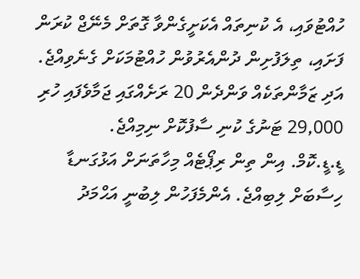ހުއްޓުވައި، އެ ކުނިތައް އެކަށީގެންވާ ގޮތަށް މެނޭޖް ކުރަން ފަށައި، ތިލަފުށިން ދުންއެރުވުން ހުއްޓުމަކަށް ގެނެވިއްޖެ. އަދި ޒަމާންތަކެއް ވަންދެން 20 ރަށެއްގައި ޖަމާވެފައި ހުރި 29,000 ޓަނުގެ ކުނި ސާފުކޮށް ނިމިއްޖެ.
ޑީ.ޑީ.ކޮމް. އިން ތިން ރިޕޯޓެއް މިހާތަނަށް އަޅުގަނޑާ ހިސާބަށް ލިބިއްޖެ. އެންމެފަހުން ލިބުނީ އަޙްމަދު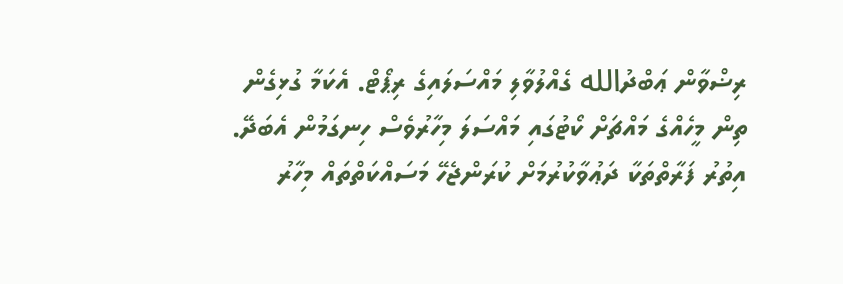ރިޟްވާން ޢަބްދުالله ގެއްލުވާލި މައްސަލައިގެ ރިޕޯޓް. އެކަމާ ގުޅިގެން ތިން މީހެއްގެ މައްޗަށް ކޯޓުގައި މައްސަލަ މިހާރުވެސް ހިނގަމުން އެބަދޭ. އިތުރު ފަރާތްތަކާ ދަޢުވާކުރުމަށް ކުރަންޖެހޭ މަސައްކަތްތައް މިހާރު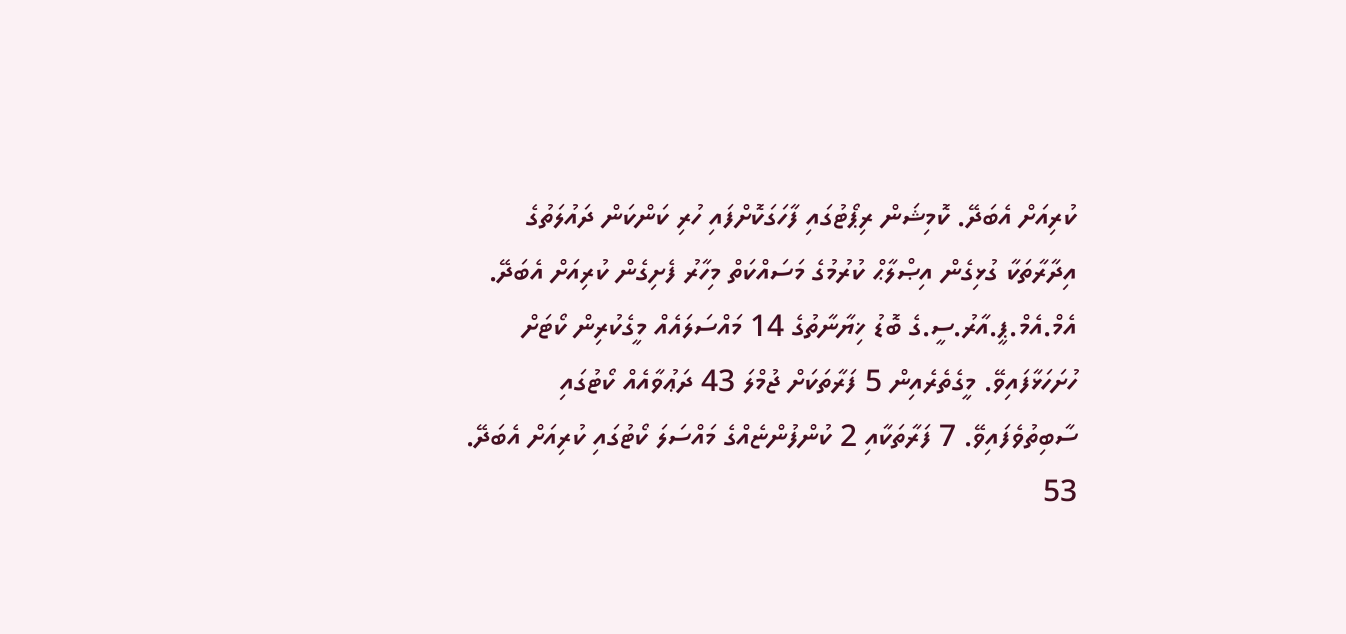ކުރިއަށް އެބަދޭ. ކޮމިޝަން ރިޕޯޓުގައި ފާހަގަކޮށްފައި ހުރި ކަންކަން ދައުލަތުގެ އިދާރާތަކާ ގުޅިގެން އިޞްލާޙް ކުރުމުގެ މަސައްކަތް މިހާރު ފެށިގެން ކުރިއަށް އެބަދޭ.
އެމް.އެމް.ޕީ.އާރު.ސީ.ގެ ބޮޑު ޚިޔާނާތުގެ 14 މައްސަލައެއް މީގެކުރިން ކޯޓަށް ހުށަހަޅާފައިވޭ. މީގެތެރެއިން 5 ފަރާތަކަށް ޖުމްލަ 43 ދަޢުވާއެއް ކޯޓުގައި ސާބިތުވެފައިވޭ. 7 ފަރާތަކާއި 2 ކުންފުންޏެއްގެ މައްސަލަ ކޯޓުގައި ކުރިއަށް އެބަދޭ.
53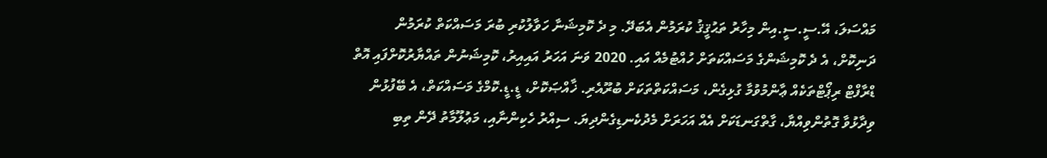މައްސަލަ، އޭ.ސީ.ސީ.އިން މިހާރު ތަޙުޤީޤު ކުރަމުން އެބަދޭ. މި ދެ ކޮމިޝަނާ ހަވާލުކުރި ބުރަ މަސައްކަތް ކުރަމުން ދަނިކޮށް، އެ ދެ ކޮމިޝަންގެ މަސައްކަތަށް ހުއްޓުމެއް އައި. 2020 ވަނަ އަހަރު އައިއިރު، ކޮމިޝަނުން ތައްޔާރުކޮށްފައި އޮތް ޑްރާފްޓް ރިޕޯޓްތަކެއް ޢާންމުވުމާ ގުޅިގެން، މަސައްކަތްތަކަށް ބުރޫއެރި. ޚާއްޞަކޮށް، ޑީ.ޑީ.ކޮމްގެ މަސައްކަތް، އެ ބޭފުޅުން ވިދާޅުވާ ގޮތުންވިއްޔާ، ގާތްގަނޑަކަށް އެއް އަހަރަށް މެދުކެނޑިގެންދިޔަ. ސިއްރު ހެކިންނާއި، މަޢުލޫމާތު ދޭން ތިބި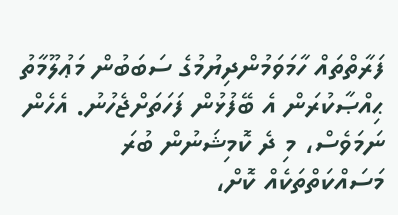ފަރާތްތައް ހާމަވަމުންދިޔުމުގެ ސަބަބުން މަޢުލޫމާތު ޙިއްޞާކުރަން އެ ބޭފުޅުން ފަހަތަށްޖެހުނު. އެހެން ނަމަވެސް، މި ދެ ކޮމިޝަނުން ބުރަ މަސައްކަތްތަކެއް ކޮށް،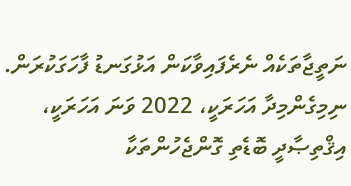ނަތީޖާތަކެއް ނެރެފައިވާކަން އަޅުގަނޑު ފާހަގަކުރަން.
ނިމިގެންމިދާ އަހަރަކީ، 2022 ވަނަ އަހަރަކީ، އިޤްތިޞާދީ ބޮޑެތި ގޮންޖެހުންތަކާ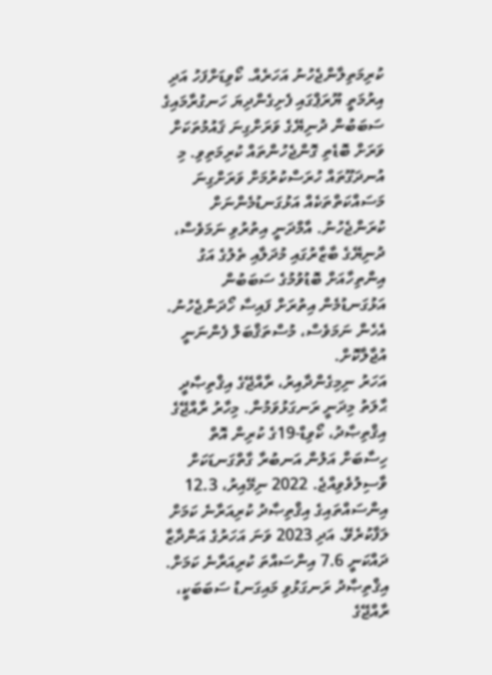ކުރިމަތިލާންޖެހުނު އަހަރެއް. ކޯވިޑަށްފަހު އަދި އިރުމަތީ ޔޫރަޕްގައި ފެށިގެންދިޔަ ހަނގުރާމައިގެ ސަބަބުން ދުނިޔޭގެ ވަރަށްގިނަ ޤައުމުތަކަށް ވަރަށް ބޮޑެތި ގޮންޖެހުންތައް ކުރިމަތިވި. މި އުނދަގޫތައް ހުރަސްކުރުމަށް ވަރަށްގިނަ މަސައްކަތްތަކެއް އަޅުގަނޑުމެންނަށް ކުރަންޖެހުނު. އާމްދަނީ އިތުރުވި ނަމަވެސް، ދުނިޔޭގެ ބާޒާރުގައި މުދަލާއި ތެލުގެ އަގު އިންތިހާއަށް ބޮޑުވުމުގެ ސަބަބުން އަޅުގަނޑުމެން އިތުރަށް ފައިސާ ހޯދަންޖެހުނު. އެހެން ނަމަވެސް، މުސްތަޤްބަލް ފެންނަނީ އުޖާލާކޮށް.
އަހަރު ނިމިގެންދާއިރު، ރާއްޖޭގެ އިޤްތިޞާދީ ޙާލަތު މިދަނީ ރަނގަޅުވަމުން. މިހާރު ރާއްޖޭގެ އިޤްތިޞާދު، ކޯވިޑް-19ގެ ކުރިން އޮތް ހިސާބަށް އަލުން އަނބުރާ ގާތްގަނޑަކަށް ވާސިލުވެވިއްޖެ. 2022 ނިމޭއިރު، 12.3 އިންސައްތައިގެ އިޤްތިޞާދު ކުރިއަރާނެ ކަމަށް ލަފާކުރެވޭ. އަދި 2023 ވަނަ އަހަރުގެ އަންދާޒާ ދައްކަނީ 7.6 އިންސައްތަ ކުރިއަރާނެ ކަމަށް.
އިޤްތިޞާދު ރަނގަޅުވި މައިގަނޑު ސަބަބަކީ، ރާއްޖޭގެ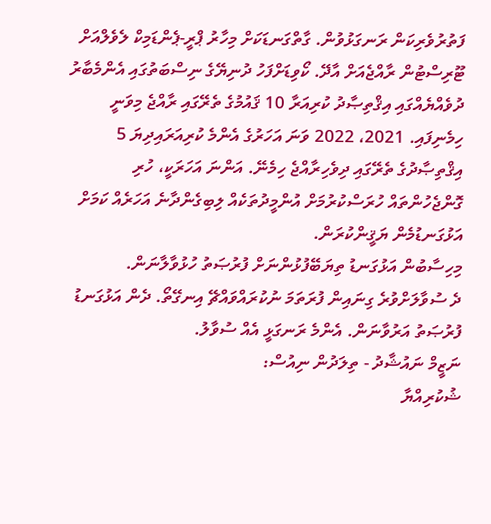ފަތުރުވެރިކަން ރަނގަޅުވުން. ގާތްގަނޑަކަށް މިހާރު ޕްރީ-ޕެންޑަމިކް ލެވެލްއަށް ޓޫރިސްޓުން ރާއްޖެއަށް އާދޭ. ކޯވިޑަށްފަހު ދުނިޔޭގެ ނިސްބަތުގައި އެންމެބާރު ދުވެއްޔެއްގައި އިޤްތިޞާދު ކުރިއަރާ 10 ޤައުމުގެ ތެރޭގައި ރާއްޖެ މިވަނީ ހިމެނިފައި. 2021، 2022 ވަނަ އަހަރުގެ އެންމެ ކުރިއަރައިދިޔަ 5 އިޤްތިޞާދުގެ ތެރޭގައި ދިވެހިރާއްޖެ ހިމެނޭ. އަންނަ އަހަރަކީ، ހުރި ގޮންޖެހުންތައް ހުރަސްކުރުމަށް އުންމީދުތަކެއް ލިބިގެންދާނެ އަހަރެއް ކަމަށް އަޅުގަނޑުމެން ޔަޤީންކުރަން.
މިހިސާބުން އަޅުގަނޑު ތިޔަބޭފުޅުންނަށް ފުރުޞަތު ހުޅުވާލާނަން.
ދެ ސުވާލަށްވުރެ ގިނައިން ފުރަތަމަ ނުކުރައްވައްޗޭ އިނގޭތޯ. ދެން އަޅުގަނޑު ފުރުޞަތު އަރުވާނަން. އެންމެ ރަނގަޅީ އެއް ސުވާލު.
ނަޒީމް ނައުޝާދު - ތިލަދުން ނިއުސް:
ޝުކުރިއްޔާ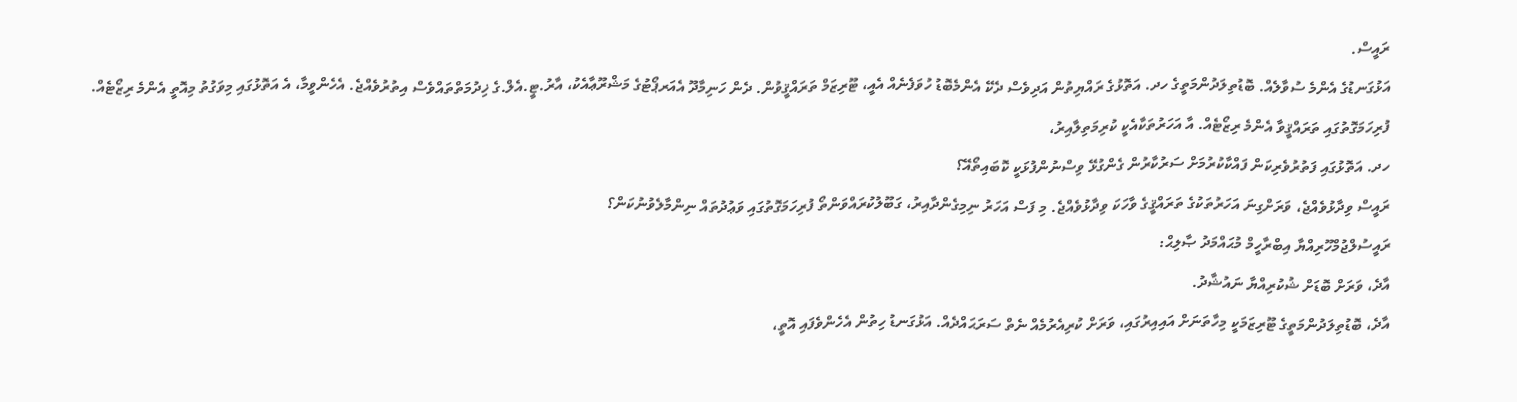ރައީސް.
އަޅުގަނޑުގެ އެންމެ ސުވާލެއް. ބޮޑުތިލަދުންމަތީގެ ހދ. އަތޮޅުގެ ރައްޔިތުން އަދިވެސް ދެކޭ އެންމެބޮޑު ހުވަފެނެއް އެއީ، ޓޫރިޒަމް ތަރައްޤީވުން. ދެން ހަނިމާދޫ އެއަރޕޯޓުގެ މަޝްރޫޢާއެކު، އާރު.ޓީ.އެލް.ގެ ޚިދުމަތްތައްވެސް އިތުރުވެއްޖެ. އެހެންވީމާ، އެ އަތޮޅުގައި މިވަގުތު މިއޮތީ އެންމެ ރިޒޯޓެއް. ފުރިހަމަގޮތުގައި ތަރައްޤީވާ އެންމެ ރިޒޯޓެއް. އާ އަހަރުތަކާއެކީ ކުރިމަތިލާއިރު،
ހދ. އަތޮޅުގައި ފަތުރުވެރިކަން ފައްކާކުރުމަށް ސަރުކާރުން ގެންގުޅޭ ވިސްނުންފުޅަކީ ކޮބައިތޯއޭ؟
ރައީސް ވިދާޅުވެއްޖެ، ވަރަށްގިނަ އަހަރުތަކުގެ ތަރައްޤީގެ ވާހަކަ ވިދާޅުވެއްޖެ. މި ފަސް އަހަރު ނިމިގެންދާއިރު، ގަބޫލުކުރައްވަންތޯ ފުރިހަމަގޮތުގައި ވަޢުދުތައް ނިންމާލެވުނުކަން؟
ރައީސުލްޖުމްހޫރިއްޔާ އިބްރާހީމް މުޙައްމަދު ޞާލިޙް:
އާދެ، ވަރަށް ބޮޑަށް ޝުކުރިއްޔާ ނައުޝާދު.
އާދެ، ބޮޑުތިލަދުންމަތީގެ ޓޫރިޒަމަކީ މިހާތަނަށް އައިއިރުގައި، ވަރަށް ކުރިއެރުމެއް ނެތް ސަރަޙައްދެއް. އަޅުގަނޑު ހިތުން އެހެންވެފައި އޮތީ،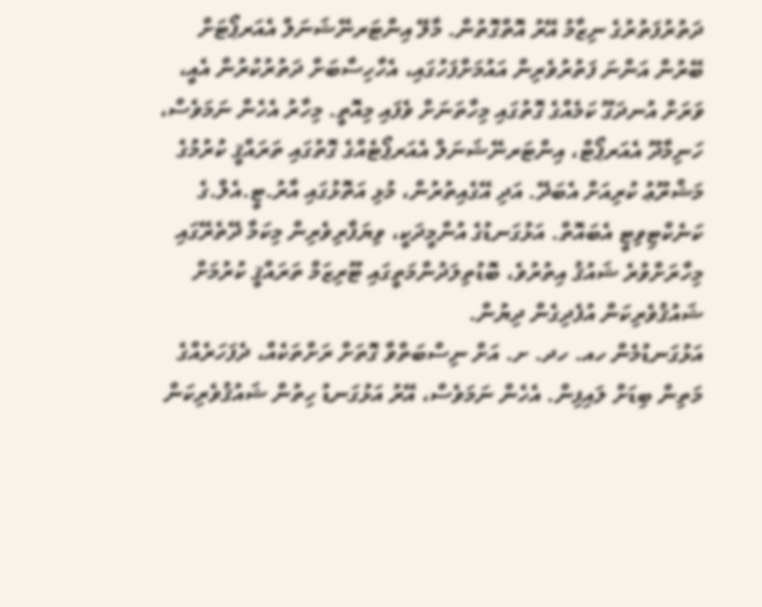ދަތުރުފަތުރުގެ ނިޒާމު އޭރު އޮތްގޮތުން. މާލޭ އިންޓަރނޭޝަނަލް އެއަރޕޯޓަށް ބޭރުން އަންނަ ފަތުރުވެރިން އައުމަށްފަހުގައި، އެހާހިސާބަށް ދަތުރުކުރުން އެއީ، ވަރަށް އުނދަގޫ ކަމެއްގެ ގޮތުގައި މިހާތަނަށް ވެފައި މިއޮތީ. މިހާރު އެހެން ނަމަވެސް، ހަނިމާދޫ އެއަރޕޯޓް، އިންޓަރނޭޝަނަލް އެއަރޕޯޓެއްގެ ގޮތުގައި ތަރައްޤީ ކުރުމުގެ މަޝްރޫޢު ކުރިއަށް އެބަދޭ. އަދި އޭގެއިތުރުން، މުޅި އަތޮޅުގައި އާރު.ޓީ.އެލް.ގެ ކަނެކްޓިވިޓީ އެބައޮތް. އަޅުގަނޑުގެ އުންމީދަކީ، ވިޔަފާރިވެރިން މިކަމާ ދޭތެރޭގައި މިހާރަށްވުރެ ޝައުޤު އިތުރުވެ، ބޮޑުތިލަދުންމަތީގައި ޓޫރިޒަމް ތަރައްޤީ ކުރުމަށް ޝައުޤުވެރިކަން އުފެދިގެން ދިޔުން.
އަޅުގަނޑުމެން ހއ. ހދ. ށ. އަށް ނިސްބަތްވާ ގޮތަށް ރަށްތަކެއް، ދެފަހަރެއްގެ މަތިން ބިޑަށް ލައިފިން. އެހެން ނަމަވެސް، އޭރު އަޅުގަނޑު ހިތުން ޝައުޤުވެރިކަން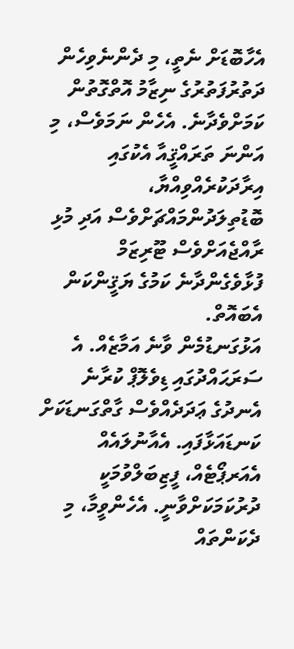އެހާބޮޑަށް ނެތީ، މި ދެންނެވިހެން ދަތުރުފަތުރުގެ ނިޒާމު އޮތްގޮތުން ކަމަށްވެދާނެ. އެހެން ނަމަވެސް، މި އަންނަ ތަރައްޤީއާ އެކުގައި އިރާދަކުރެއްވިއްޔާ، ބޮޑުތިލަދުންމައްޗަށްވެސް އަދި މުޅި ރާއްޖެއަށްވެސް ޓޫރިޒަމް ފުޅާވެގެންދާނެ ކަމުގެ ޔަޤީންކަން އެބައޮތް.
އަޅުގަނޑުމެން ވާނެ އަމާޒެއް. އެ ސަރަޙައްދުގައި ޑިވެލޮޕް ކުރާނެ އެނދުގެ ޢަދަދެއްވެސް ގާތްގަނޑަކަށް ކަނޑައަޅާފައި. އެއާނުލައެއް އެއަރޕޯޓެއް، ފީޒިބަލްވުމަކީ ދުރުކަމަކަށްވާނީ. އެހެންވީމާ، މި ދެކަންތައް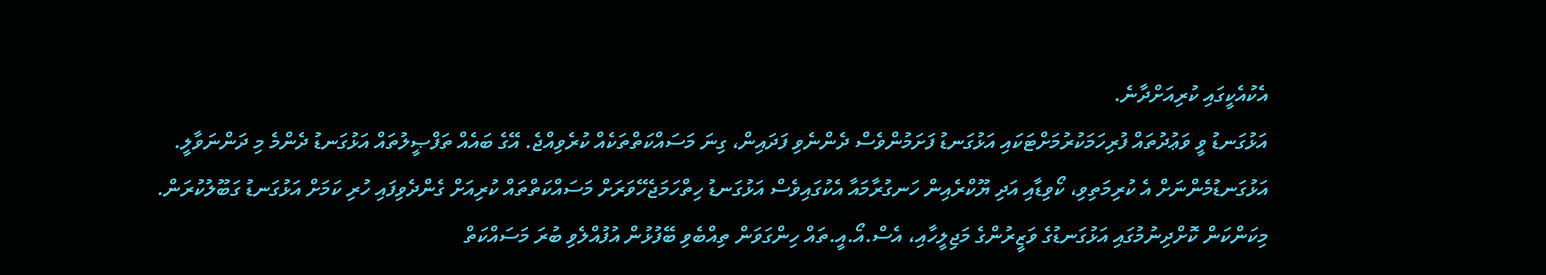އެކުއެކީގައި ކުރިއަށްދާނެ.
އަޅުގަނޑު ވީ ވަޢުދުތައް ފުރިހަމަކުރުމަށްޓަކައި އަޅުގަނޑު ފަށަމުންވެސް ދެންނެވި ފަދައިން، ގިނަ މަސައްކަތްތަކެއް ކުރެވިއްޖެ. އޭގެ ބައެއް ތަފްޞީލުތައް އަޅުގަނޑު ދެންމެ މި ދަންނަވާލީ.
އަޅުގަނޑުމެންނަށް އެ ކުރިމަތިވި، ކޯވިޑާއި އަދި ޔޫކްރެއިން ހަނގުރާމައާ އެކުގައިވެސް އަޅުގަނޑު ހިތްހަމަޖެހޭވަރަށް މަސައްކަތްތައް ކުރިއަށް ގެންދެވިފައި ހުރި ކަމަށް އަޅުގަނޑު ގަބޫލުކުރަން. މިކަންކަން ކޮށްދިނުމުގައި އަޅުގަނޑުގެ ވަޒީރުންގެ މަޖިލީހާއި، އެސް.އޯ.އީ.ތައް ހިންގަވަން ތިއްބެވި ބޭފުޅުން އުފުއްލެވި ބުރަ މަސައްކަތް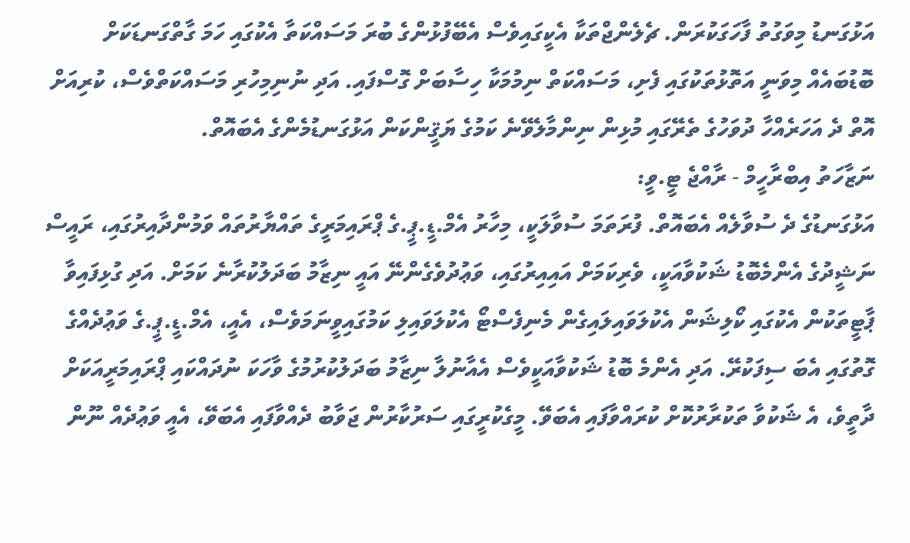އަޅުގަނޑު މިވަގުތު ފާހަގަކުރަން. ޗެލެންޖްތަކާ އެކީގައިވެސް އެބޭފުޅުންގެ ބުރަ މަސައްކަތާ އެކުގައި ހަމަ ގާތްގަނޑަކަށް ބޮޑުބައެއް މިވަނީ އަތޮޅުތަކުގައި ފެށި، މަސައްކަތް ނިމުމަކާ ހިސާބަށް ގޮސްފައި. އަދި ނުނިމިހުރި މަސައްކަތްވެސް، ކުރިއަށް އޮތް ދެ އަހަރެއްހާ ދުވަހުގެ ތެރޭގައި މުޅިން ނިންމާލެވޭނެ ކަމުގެ ޔަޤީންކަން އަޅުގަނޑުމެންގެ އެބައޮތް.
ނަޒާހަތު އިބްރާހީމް - ރާއްޖެ ޓީ.ވީ:
އަޅުގަނޑުގެ ދެ ސުވާލެއް އެބައޮތް. ފުރަތަމަ ސުވާލަކީ، މިހާރު އެމް.ޑީ.ޕީ.ގެ ޕްރައިމަރީގެ ތައްޔާރުތައް ވަމުންދާއިރުގައި، ރައީސް ނަޝީދުގެ އެންމެބޮޑު ޝަކުވާއަކީ، ވެރިކަމަށް އައިއިރުގައި، ވަޢުދުވެގެންނޭ އައީ ނިޒާމު ބަދަލުކުރާނެ ކަމަށް. އަދި ގުޅިފައިވާ ޕާޓީތަކުން އެކުގައި ކޯލިޝަން އެކުލަވައިލައިގެން މެނިފެސްޓޯ އެކުލަވައިލި ކަމުގައިވީނަމަވެސް، އެއީ، އެމް.ޑީ.ޕީ.ގެ ވަޢުދެއްގެ ގޮތުގައި އެބަ ސިފަކުރޭ. އަދި އެންމެ ބޮޑު ޝަކުވާއަކީވެސް އެއާނުލާ ނިޒާމު ބަދަލުކުރުމުގެ ވާހަކަ ނުދައްކައި ޕްރައިމަރީއަކަށް ދާތީވެ، އެ ޝަކުވާ ތަކުރާރުކޮށް ކުރައްވާފައި އެބަވޭ. މީގެކުރީގައި ސަރުކާރުން ޖަވާބު ދެއްވާފައި އެބަވޭ، އެއީ ވަޢުދެއް ނޫން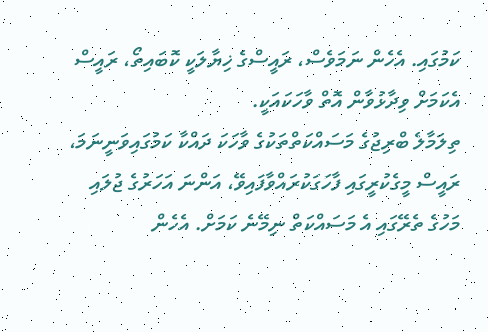ކަމުގައި. އެހެން ނަމަވެސް، ރައީސްގެ ޚިޔާލަކީ ކޮބައިތޯ، ރައީސް އެކަމަށް ވިދާޅުވާން އޮތް ވާހަކައަކީ.
ތިލަމާލެ ބްރިޖުގެ މަސައްކަތްތަކުގެ ވާހަކަ ދައްކާ ކަމުގައިވަނީނަމަ، ރައީސް މީގެކުރީގައި ފާހަގަކުރައްވާފައިވޭ، އަންނަ އަހަރުގެ ޖުލައި މަހުގެ ތެރޭގައި އެ މަސައްކަތް ނިމޭނެ ކަމަށް. އެހެން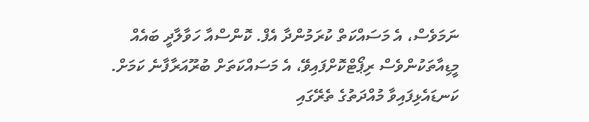ނަމަވެސް، އެ މަސައްކަތް ކުރަމުންދާ އެފް. ކޮންސްއާ ހަވާލާދީ ބައެއް މީޑިއާތަކުންވެސް ރިޕޯޓްކޮށްފައިވޭ، އެ މަސައްކަތަށް ބުރޫއަރާފާނެ ކަމަށް. ކަނޑައެޅިފައިވާ މުއްދަތުގެ ތެރޭގައި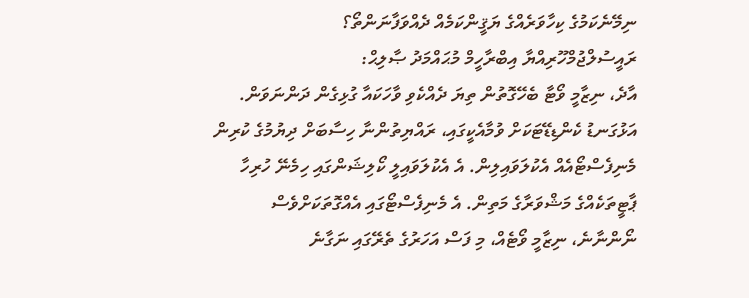ނިމޭނެކަމުގެ ކިހާވަރެއްގެ ޔަޤީންކަމެއް ދެއްވަފާނަންތޯ؟
ރައީސުލްޖުމްހޫރިއްޔާ އިބްރާހީމް މުޙައްމަދު ޞާލިޙް:
އާދެ، ނިޒާމީ ވޯޓާ ބެހޭގޮތުން ތިޔަ ދެއްކެވި ވާހަކައާ ގުޅިގެން ދަންނަވަން. އަޅުގަނޑު ކެންޑިޑޭޓަކަށް ވުމާއެކީގައި، ރައްޔިތުންނާ ހިސާބަށް ދިޔުމުގެ ކުރިން މެނިފެސްޓޯއެއް އެކުލަވައިލިން. އެ އެކުލަވައިލީ ކޯލިޝަންގައި ހިމެނޭ ހުރިހާ ޕާޓީތަކެއްގެ މަޝްވަރާގެ މަތިން. އެ މެނިފެސްޓޯގައި އެއްގޮތަކަށްވެސް ނޯންނާނެ، ނިޒާމީ ވޯޓެއް، މި ފަސް އަހަރުގެ ތެރޭގައި ނަގާނެ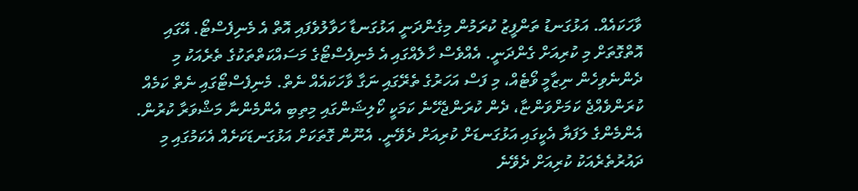ވާހަކައެއް. އަޅުގަނޑު ތަންފީޒު ކުރަމުން މިގެންދަނީ އަޅުގަނޑާ ހަވާލުވެފައި އޮތް އެ މެނިފެސްޓޯ. އޭގައި އޮތްގޮތަށް މި ކުރިއަށް ގެންދަނީ. އެއްވެސް ހާލެއްގައި އެ މެނިފެސްޓޯގެ މަސައްކަތްތަކުގެ ތެރެއަކު މި ދެންނެވިހެން ނިޒާމީ ވޯޓެއް، މި ފަސް އަހަރުގެ ތެރޭގައި ނަގާ ވާހަކައެއް ނެތް. މެނިފެސްޓޯގައި ނެތް ކަމެއް ކުރަންވެއްޖެ ކަމަށްވަންޏާ، ދެން ކުރަންޖެހޭނެ ކަމަކީ ކޯލިޝަންގައި މިތިބި އެންމެންނާ މަޝްވަރާ ކުރުން. އެންމެންގެ ލަފަޔާ އެކީގައި އަޅުގަނޑަށް ކުރިއަށް ދެވޭނީ. އެނޫން ގޮތަކަށް އަޅުގަނޑަކަށެއް އެކަމުގައި މި ދައުރުތެރެއަކު ކުރިއަށް ދެވޭނެ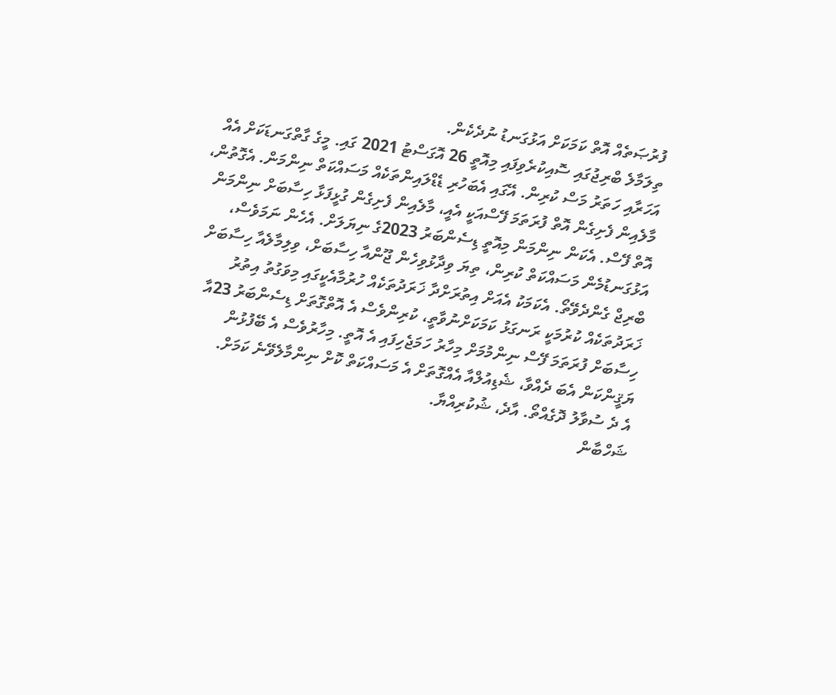ފުރުޞަތެއް އޮތް ކަމަކަށް އަޅުގަނޑު ނުދެކެން.
ތިލަމާލެ ބްރިޖުގައި ސޮއިކުރެވިފައި މިއޮތީ 26 އޮގަސްޓު 2021 ގައި. މީގެ ގާތްގަނޑަކަށް އެއް އަހަރާއި ހަތަރު މަސް ކުރިން. އޭގައި އެބަހުރި ޑެޑްލައިންތަކެއް މަސައްކަތް ނިންމަން. އެގޮތުން، މާލެއިން ފެށިގެން އޮތް ފުރަތަމަ ފޭސްއަކީ އެއީ، މާލެއިން ފެށިގެން ގުޅީފަޅާ ހިސާބަށް ނިންމަން އޮތް ފޭސް. އެކަން ނިންމަން މިއޮތީ ޑިސެންބަރު 2023ގެ ނިޔަލަށް. އެހެން ނަމަވެސް، އަޅުގަނޑުމެން މަސައްކަތް ކުރިން، ތިޔަ ވިދާޅުވިހެން ޖޫންއާ ހިސާބަށް، ވިލިމާލެއާ ހިސާބަށް ބްރިޖް ގެންދެވޭތޯ. އެކަމަކު އެއަށް އިތުރަށްދާ ޚަރަދުތަކެއް ހުރުމާއެކީގައި މިވަގުތު އިތުރު ޚަރަދުތަކެއް ކުރުމަކީ ރަނގަޅު ކަމަކަށްނުވާތީ، ކުރިންވެސް އެ އޮތްގޮތަށް ޑިސެންބަރު 23އާ ހިސާބަށް ފުރަތަމަ ފޭސް ނިންމުމަށް މިހާރު ހަމަޖެހިފައި އެ އޮތީ. މިހާރުވެސް އެ ބޭފުޅުން ޔަޤީންކަން އެބަ ދެއްވާ، ޝެޑިއުލްއާ އެއްގޮތަށް އެ މަސައްކަތް ކޮށް ނިންމާލެވޭނެ ކަމަށް.
އެ ދެ ސުވާލު ދޮގެއްތޯ. އާދެ، ޝުކުރިއްޔާ.
ޝަހްބާން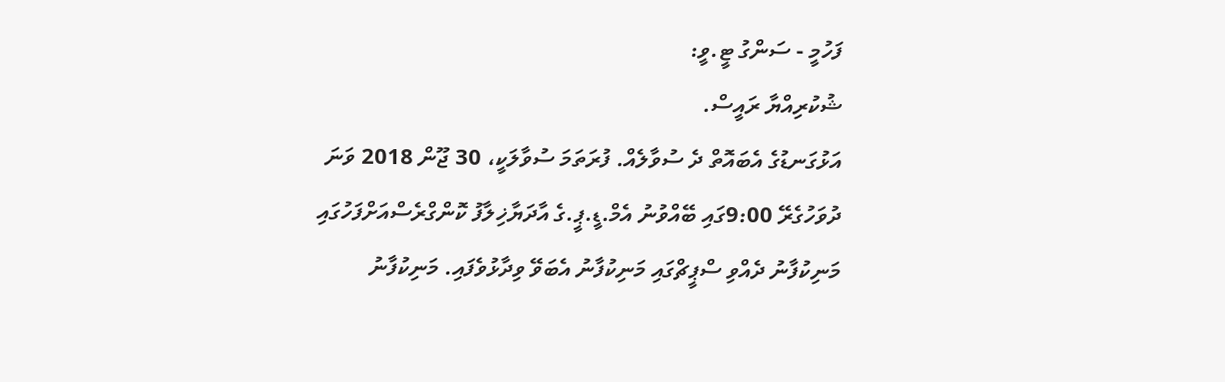ފަހުމީ - ސަންގު ޓީ.ވީ:
ޝުކުރިއްޔާ ރައީސް.
އަޅުގަނޑުގެ އެބައޮތް ދެ ސުވާލެއް. ފުރަތަމަ ސުވާލަކީ، 30 ޖޫން 2018 ވަނަ ދުވަހުގެރޭ 9:00ގައި ބޭއްވުނު އެމް.ޑީ.ޕީ.ގެ އާދަޔާޚިލާފު ކޮންގްރެސްއަށްފަހުގައި މަނިކުފާނު ދެއްވި ސްޕީޗްގައި މަނިކުފާނު އެބަވޭ ވިދާޅުވެފައި. މަނިކުފާނު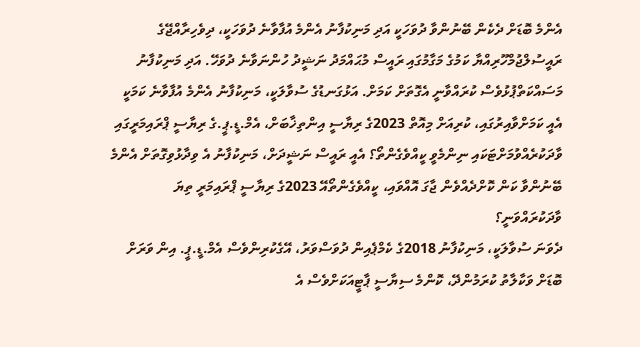އެންމެ ބޮޑަށް ދެކެން ބޭނުންވާ ދުވަހަކީ އަދި މަނިކުފާނު އެންމެ އުފާވާނެ ދުވަހަކީ، ދިވެހިރާއްޖޭގެ ރައީސުލްޖުމްހޫރިއްޔާ ކަމުގެ މަގާމުގައި ރައީސް މުޙައްމަދު ނަޝީދު ހުންނަވާނެ ދުވަހޭ. އަދި މަނިކުފާނު މަސައްކަތްޕުޅުވެސް ކުރައްވާނީ އެގޮތަށް ކަމަށް. އަޅުގަނޑުގެ ސުވާލަކީ، މަނިކުފާނު އެންމެ އުފާވާނެ ކަމަކީ އެއީ ކަމަށްވާއިރުގައި، ކުރިއަށް މިއޮތް 2023ގެ ރިޔާސީ އިންތިޚާބަށް، އެމް.ޑީ.ޕީ.ގެ ރިޔާސީ ޕްރައިމަރީގައި ވާދަކުރެއްވުމަށްޓަކައި ނިންމެވީ ކީއްވެގެންތޯ؟ އެއީ ރައީސް ނަޝީދަށް، މަނިކުފާނު އެ ވިދާޅުވިގޮތަށް އެންމެ ބޭނުންވާ ކަން ކޮށްދެއްވެން ޖާގަ އޮއްވައި، ކީއްވެގެންތޯއޭ 2023ގެ ރިޔާސީ ޕްރައިމަރީ ތިޔަ ވާދަކުރައްވަނީ؟
ދެވަނަ ސުވާލަކީ، މަނިކުފާނު 2018ގެ ކެމްޕެއިން ދުވަސްވަރު، އޭގެކުރިންވެސް އެމް.ޑީ.ޕީ. އިން ވަރަށް ބޮޑަށް ވަކާލާތު ކުރަމުންދޭ، ކޮންމެ ސިޔާސީ ޕާޓީއަކަށްވެސް އެ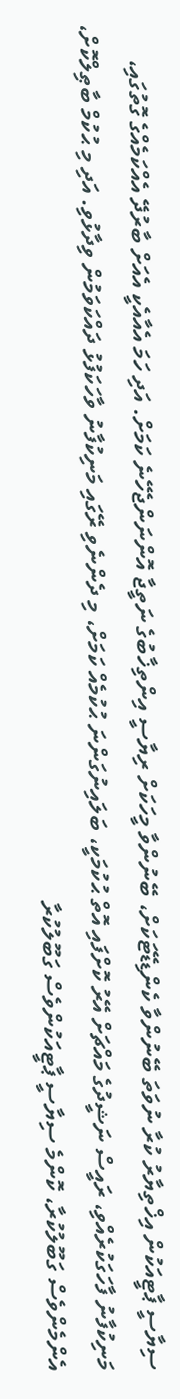ސިޔާސީ ޕާޓީއަކުން އިޚްތިޔާރު ކުރާ ނުވަތަ ބޭނުންވާ ކެންޑިޑޭޓަކަށް، ބޭނުންވާ މީހަކަށް ރިޔާސީ އިންތިޚާބުގެ ނަތީޖާ އޮންނަންޖެހޭނެ ކަމަށް. އަދި ހަމަ އެއާއެކީ އެއަށް ބާރުދޭ އެއްކަމެއްގެ ގޮތުގައި، މަނިކުފާނު ފާހަގަކުރެއްވި، ރައީސް ނަޝީދުގެ މައްޗަށް އޭރު ކޮށްފައި އޮތް ޙުކުމަކީ، ބަލައިނުގަންނަ ޙުކުމެއް ކަމަށް، މި ދެންނެވި ރޭގައި މަނިކުފާނު ވާހަކަފުޅު ދައްކަވަމުން ވިދާޅުވި. އަދި މި ޙުކުމް ބާޠިލްކޮށް، އެންމެންވެސް ގަބޫލުކުރާ، ކޮންމެ ސިޔާސީ ޕާޓީއަކުންވެސް ގަބޫލުކުރާ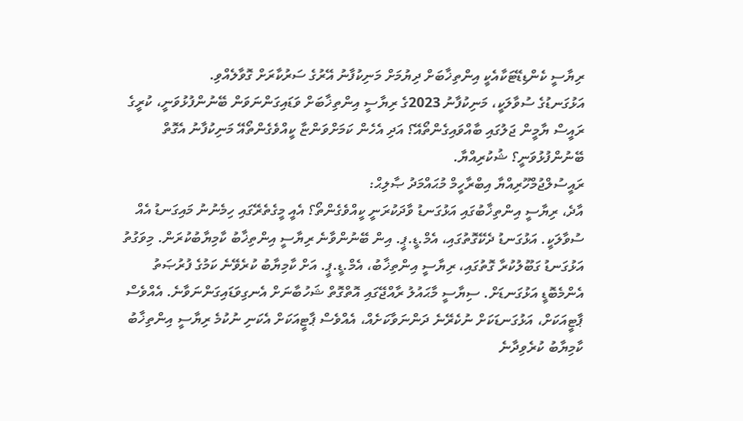ރިޔާސީ ކެންޑިޑޭޓަކާއެކީ އިންތިޚާބަށް ދިޔުމަށް މަނިކުފާނު އޭރުގެ ސަރުކާރަށް ގޮވާލެއްވި.
އަޅުގަނޑުގެ ސުވާލަކީ، މަނިކުފާނު 2023ގެ ރިޔާސީ އިންތިޚާބަށް ވަޑައިގަންނަވަން ބޭނުންފުޅުވަނީ، ކުރީގެ ރައީސް ޔާމީން ޖަލުގައި ބާއްވައިގެންތޯއޭ؟ އަދި އެހެން ކަމަށްވަންޏާ ކީއްވެގެންތޯއޭ މަނިކުފާނު އެގޮތް ބޭނުންފުޅުވަނީ؟ ޝުކުރިއްޔާ.
ރައީސުލްޖުމްހޫރިއްޔާ އިބްރާހީމް މުޙައްމަދު ޞާލިޙް:
އާދެ، ރިޔާސީ އިންތިޚާބުގައި އަޅުގަނޑު ވާދަކުރަނީ ކީއްވެގެންތޯ؟ އެއީ މީގެތެރޭގައި ހިމެނުނު މައިގަނޑު އެއް ސުވާލަކީ. އަޅުގަނޑު ދެކޭގޮތުގައި، އެމް.ޑީ.ޕީ. އިން ބޭނުންވާނެ ރިޔާސީ އިންތިޚާބު ކާމިޔާބުކުރަން. މިވަގުތު އަޅުގަނޑު ގަބޫލުކުރާ ގޮތުގައި، ރިޔާސީ އިންތިޚާބު، އެމް.ޑީ.ޕީ. އަށް ކާމިޔާބު ކުރެވޭނެ ކަމުގެ ފުރުޞަތު އެންމެބޮޑީ އަޅުގަނޑަށް. ސިޔާސީ މާޙައުލު ރާއްޖޭގައި އޮތްގޮތް ޝަހުބާނަށް އެނގިވަޑައިގަންނަވާނެ. އެއްވެސް ޕާޓީއަކަށް، އަޅުގަނޑަކަށް ނުކެރޭނެ ދަންނަވާކަށެއް، އެއްވެސް ޕާޓީއަކަށް އެކަނި ނުކުމެ ރިޔާސީ އިންތިޚާބު ކާމިޔާބު ކުރެވިދާނެ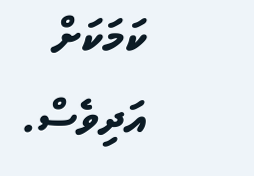ކަމަކަށް އަދިވެސް.